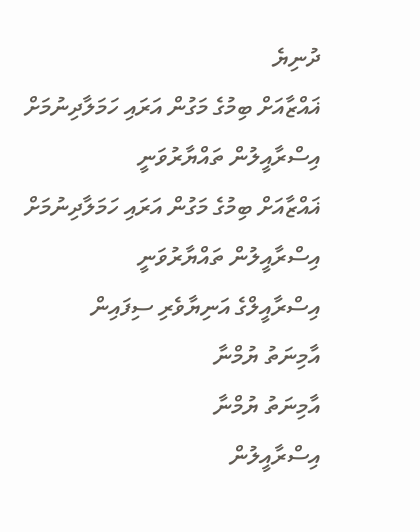ދުނިޔެ
ޣައްޒާއަށް ބިމުގެ މަގުން އަރައި ހަމަލާދިނުމަށް އިސްރާއީލުން ތައްޔާރުވަނީ
ޣައްޒާއަށް ބިމުގެ މަގުން އަރައި ހަމަލާދިނުމަށް އިސްރާއީލުން ތައްޔާރުވަނީ
އިސްރާއީލްގެ އަނިޔާވެރި ސިފައިން
އާމިނަތު ޔުމްނާ
އާމިނަތު ޔުމްނާ
އިސްރާއީލުން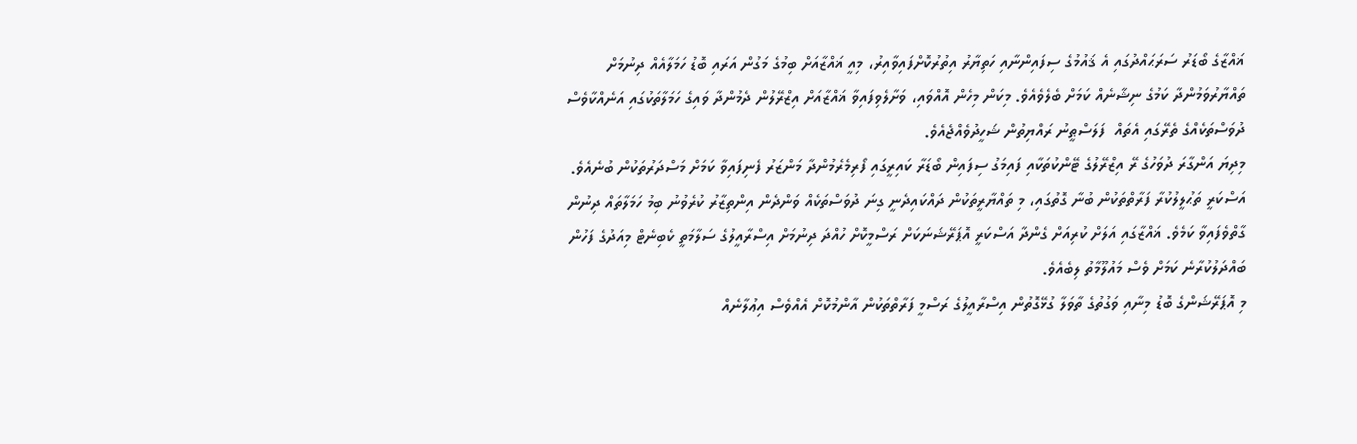ޣައްޒާގެ ބޯޑަރު ސަރަޙައްދުގައި އެ ޤައުމުގެ ސިފައިންނާއި ހަތިޔާރު އިތުރުކޮށްފައިވާއިރު، މިއީ ޣައްޒާއަށް ބިމުގެ މަގުން އަރައި ބޮޑު ހަމަލާއެއް ދިނުމަށް ތައްޔާރުވަމުންދާ ކަމުގެ ނިޝާނެއް ކަމަށް ބެލެވެއެވެ. މިކަން މިހެން އޮއްވައި، ވަށާލެވިފައިވާ ޣައްޒާއަށް އިޒްރޭލުން ދެމުންދާ ވައިގެ ހަމަލާތަކުގައި އަނެއްކާވެސް ދުވަސްތަކެއްގެ ތެރޭގައި އެތައް  ފަލަސްޠީނު ރައްޔިތުން ޝަހީދުވެއްޖެއެވެ.
މިދިޔަ އަންގާރަ ދުވަހުގެ ރޭ އިޒްރޭލުގެ ޓޭންކުތަކާއި ފައިމަގު ސިފައިން ބޯޑަރާ ކައިރީގައި ފޯރިމެރެމުންދާ މަންޒަރު ފެނިފައިވާ ކަމަށް މަސްދަރުތަކުން ބުނެއެވެ. އަސްކަރީ ތަޙުލީލުކުރާ ފަރާތްތަކުން ބުނާ ގޮތުގައި، މި ތައްޔާރީތަކުން ދައްކައިދެނީ ގިނަ ދުވަސްތަކެއް ވަންދެން އިންތިޒާރު ކުރެވުނު ބިމު ހަމަލާތައް ދިނުން ގާތްވެފައިވާ ކަމެވެ. ޣައްޒާގައި އަލަށް ކުރިއަށް ގެންދާ އަސްކަރީ އޮޕަރޭޝަނަކަށް ރަސްމީކޮށް ހުއްދަ ދިނުމަށް އިސްރާއީލުގެ ސަލާމަތީ ކެބިނެޓް މިއަދުގެ ފަހުން ބައްދަލުކުރާނެ ކަމަށް ވެސް މައުލޫމާތު ލިބެއެވެ.
މި އޮޕަރޭޝަންގެ ބޮޑު މިނާއި ވަގުތުގެ ތާވަލާ ގުޅޭގޮތުން އިސްރާއީލުގެ ރަސްމީ ފަރާތްތަކުން އާންމުކޮށް އެއްވެސް އިޢުލާނެއް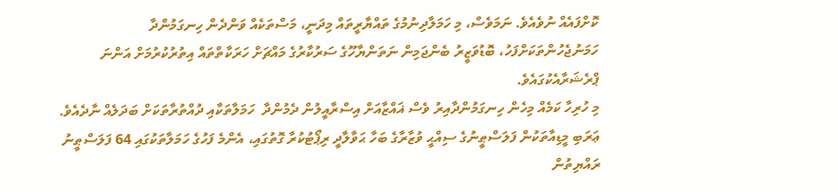ކޮށްފައެއް ނުވެއެވެ. ނަމަވެސް، މި ހަމަލާދިނުމުގެ ތައްޔާރީތައް މިދަނީ، މަސްތަކެއް ވަންދެން ހިނގަމުންދާ ހަމަނުޖެހުންތަކަށްފަހު، ބޮޑުވަޒީރު ބެންޖަމިން ނަތަންޔާހޫގެ ސަރުކާރުގެ މައްޗަށް ހަރަކާތްތައް އިތުރުކުރުމަށް އަންނަ ޕްރެޝަރާއެކުގައެވެ.
މި ހުރިހާ ކަމެއް މިހެން ހިނގަމުންދާއިރު ވެސް ޣައްޒާއަށް އިސްރާއީލުން ދެމުންދާ  ހަމަލާތަކާއި ދުއްތުރާތަކަށް ބަދަލެއް ނާދެއެވެ. ޢަރަބި މީޑިއާތަކުން ފަލަސްޠީނުގެ ސިއްޙީ ވުޒާރާގެ ބަހާ ޙަވާލާދީ ރިޕޯޓުކުރާ ގޮތުގައި، އެންމެ ފަހުގެ ހަމަލާތަކުގައި 64 ފަލަސްޠީނު ރައްޔިތުން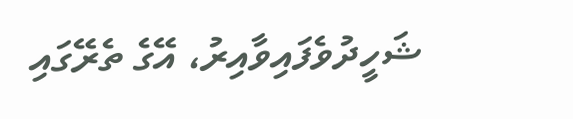ޝަހީދުވެފައިވާއިރު، އޭގެ ތެރޭގައި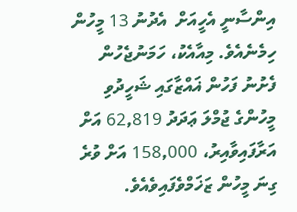އިންސާނީ އެހީއަށް  އެދުނު 13 މީހުން ހިމެނެއެވެ. މިއާއެކު، ހަމަނުޖެހުން ފެށުނު ފަހުން ޣައްޒާގައި ޝަހީދުވި މީހުންގެ ޖުމްލަ ޢަދަދު 62,819 އަށް އަރާފައިވާއިރު، 158,000 އަށް ވުރެ ގިނަ މީހުން ޒަޚަމްވެފައިވެއެވެ.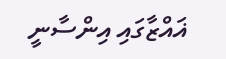ޣައްޒާގައި އިންސާނީ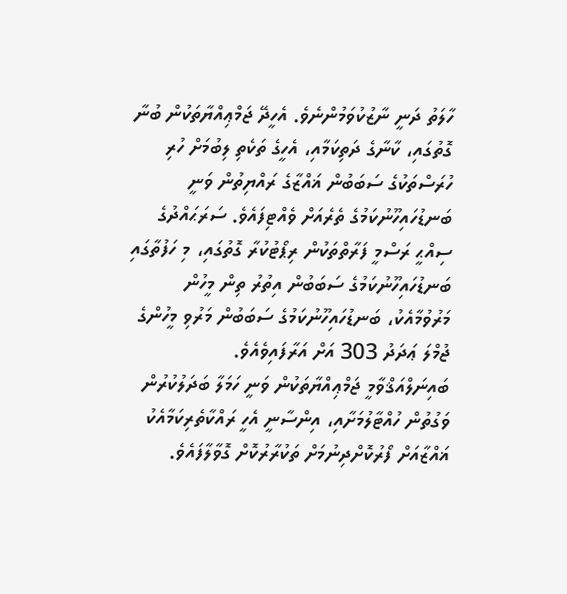ހާލަތު ދަނީ ނާޒުކުވަމުންނެވެ. އެހީދޭ ޖަމްޢިއްޔާތަކުން ބުނާ ގޮތުގައި، ކާނާގެ ދަތިކަމާއި، އެހީގެ ތަކެތި ލިބުމަށް ހުރި ހުރަސްތަކުގެ ސަބަބުން ޣައްޒާގެ ރައްޔިތުން ވަނީ ބަނޑުހައިހޫނުކަމުގެ ތެރެއަށް ވެއްޓިފައެވެ. ސަރަޙައްދުގެ ސިއްޙީ ރަސްމީ ފަރާތްތަކުން ރިޕޯޓުކުރާ ގޮތުގައި، މި ހަފުތާގައި ބަނޑުހައިހޫނުކަމުގެ ސަބަބުން އިތުރު ތިން މީހުން މަރުވުމާއެކު، ބަނޑުހައިހޫނުކަމުގެ ސަބަބުން މަރުވި މީހުންގެ ޖުމްލަ ޢަދަދު 303 އަށް އަރާފައިވެއެވެ.
ބައިނަލްއަޤްވާމީ ޖަމްޢިއްޔާތަކުން ވަނީ ހަމަލާ ބަދަލުކުރުން ވަގުތުން ހުއްޓާލުމަށާއި، އިންސާނީ އެހީ ރައްކާތެރިކަމާއެކު ޣައްޒާއަށް ފޯރުކޮށްދިނުމަށް ތަކުރާރުކޮށް ގޮވާލާފައެވެ.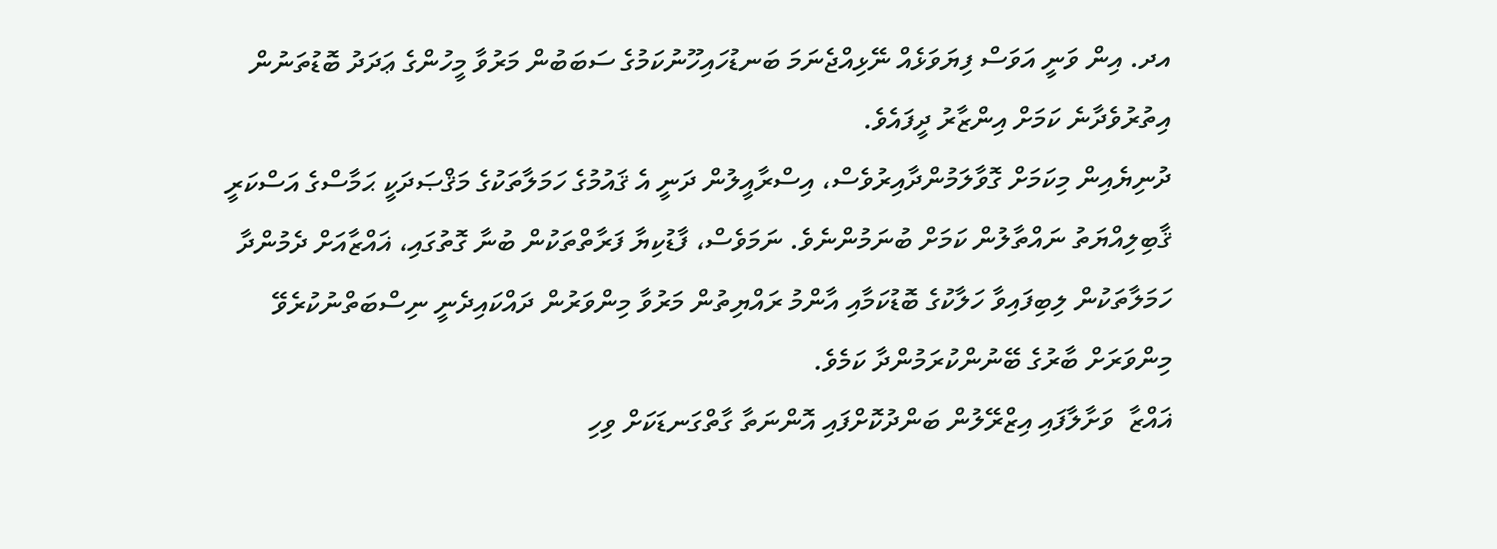އދ. އިން ވަނީ އަވަސް ފިޔަވަޅެއް ނޭޅިއްޖެނަމަ ބަނޑުހައިހޫނުކަމުގެ ސަބަބުން މަރުވާ މީހުންގެ ޢަދަދު ބޮޑުތަނުން އިތުރުވެދާނެ ކަމަށް އިންޒާރު ދީފައެވެ.
ދުނިޔެއިން މިކަމަށް ގޮވާލަމުންދާއިރުވެސް، އިސްރާއީލުން ދަނީ އެ ޤައުމުގެ ހަމަލާތަކުގެ މަޤްޞަދަކީ ޙަމާސްގެ އަސްކަރީ ޤާބިލިއްޔަތު ނައްތާލުން ކަމަށް ބުނަމުންނެވެ. ނަމަވެސް، ފާޑުކިޔާ ފަރާތްތަކުން ބުނާ ގޮތުގައި، ޣައްޒާއަށް ދެމުންދާ ހަމަލާތަކުން ލިބިފައިވާ ހަލާކުގެ ބޮޑުކަމާއި އާންމު ރައްޔިތުން މަރުވާ މިންވަރުން ދައްކައިދެނީ ނިސްބަތްނުކުރެވޭ މިންވަރަށް ބާރުގެ ބޭނުންކުރަމުންދާ ކަމެވެ.
ޣައްޒާ  ވަށާލާފައި އިޒްރޭލުން ބަންދުކޮށްފައި އޮންނަތާ ގާތްގަނޑަކަށް ވިހި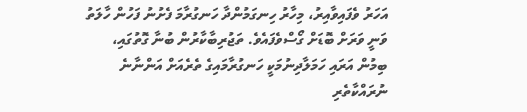އަހަރު ވެފައިވާއިރު، މިހާރު ހިނގަމުންދާ ހަނގުރާމަ ފެށުނު ފަހުން ހާލަތު ވަނީ ވަރަށް ބޮޑަށް ގޯސްވެފައެވެ. ތަޖުރިބާކާރުން ބުނާ ގޮތުގައި، ބިމުން އަރައި ހަމަލާދިނުމަކީ ހަނގުރާމައިގެ ތެރެއަށް އަންނާނެ ނުރައްކާތެރި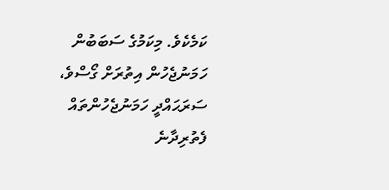ކަމެކެވެ. މިކަމުގެ ސަބަބުން ހަމަނުޖެހުން އިތުރަށް ގޯސްވެ، ސަރަޙައްދީ ހަމަނުޖެހުންތައް ފެތުރިދާނެ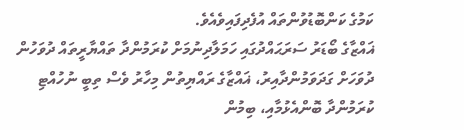ކަމުގެ ކަންބޮޑުވުންތައް އުފެދިފައިވެއެވެ.
ޣައްޒާގެ ބޯޑަރު ސަރަޙައްދުގައި ހަމަލާދިނުމަށް ކުރަމުންދާ ތައްޔާރީތައް ދުވަހުން ދުވަހަށް ގަދަވަމުންދާއިރު، ޣައްޒާގެ ރައްޔިތުން މިހާރު ވެސް ތިބީ ނުހުއްޓި ކުރަމުންދާ ބޮންއެޅުމާއި، ބިމުން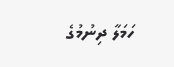ހަމަލާ ދިނުމުގެ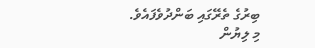ބިރުގެ ތެރޭގައި ބަންދުވެފައެވެ.
މި ލިޔުން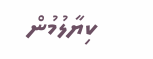ކިޔާލުމުން